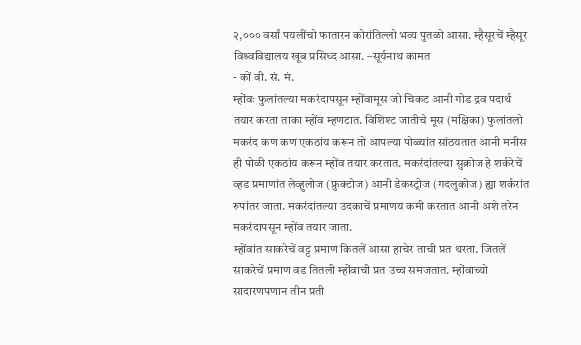२,००० वर्सां पयलींचो फातारन कोरांतिल्लो भव्य पुतळो आसा. म्हैसूरचें म्हैसूर विश्र्वविद्यालय खूब प्रसिध्द आसा. –सूर्यनाथ कामत
- कों वी. सं. मं.
म्होंवः फुलांतल्या मकरंदापसून म्होंवामूस जो चिकट आनी गोड द्रव पदार्थ तयार करता ताका म्होंव म्हणटात. विशिश्ट जातीचे मूस (मक्षिका) फुलांतलो मकरंद कण कण एकठांय करून तो आपल्या पोळ्यांत सांठयतात आनी मनीस ही पोळी एकठांय करून म्होंव तयार करतात. मकरंदांतल्या सुक्रोज हे शर्करेचें व्हड प्रमाणांत लेव्हुलोज (फ्रुक्टोज) आनी डेकस्ट्रोज (गदलुकोज) ह्या शर्करांत रुपांतर जाता. मकरंदांतल्या उदकाचें प्रमाणय कमी करतात आनी अशे तरेन मकरंदापसून म्होंव तयार जाता.
म्होंवांत साकरेचें वट्ट प्रमाण कितलें आसा हाचेर ताची प्रत थरता. जितलें साकरेचें प्रमाण वड तितली म्होंवाची प्रत उच्च समजतात. म्होंवाच्यो सादारणपणान तीन प्रती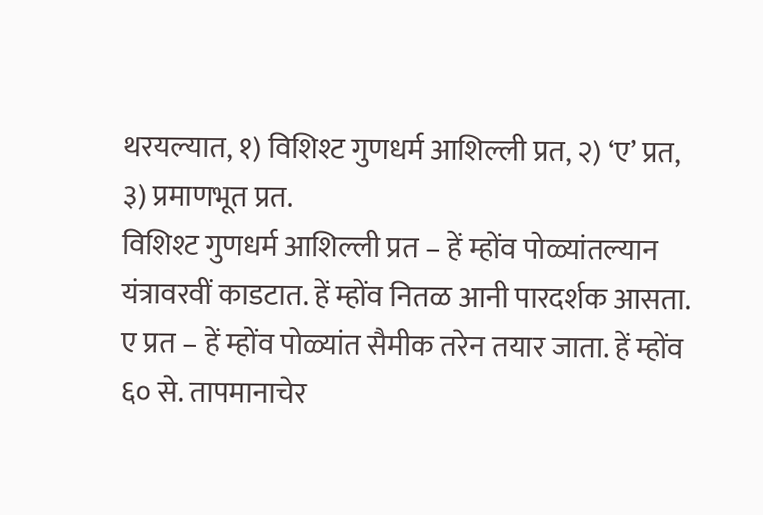थरयल्यात, १) विशिश्ट गुणधर्म आशिल्ली प्रत, २) ‘ए’ प्रत, ३) प्रमाणभूत प्रत.
विशिश्ट गुणधर्म आशिल्ली प्रत – हें म्होंव पोळ्यांतल्यान यंत्रावरवीं काडटात. हें म्होंव नितळ आनी पारदर्शक आसता. ए प्रत – हें म्होंव पोळ्यांत सैमीक तरेन तयार जाता. हें म्होंव ६० से. तापमानाचेर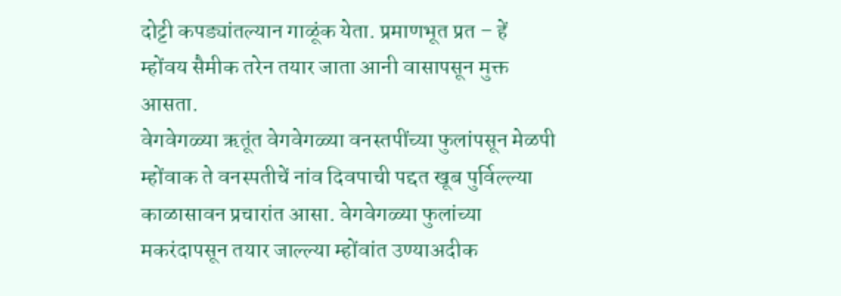दोट्टी कपड्यांतल्यान गाळूंक येता. प्रमाणभूत प्रत – हें म्होंवय सैमीक तरेन तयार जाता आनी वासापसून मुक्त आसता.
वेगवेगळ्या ऋतूंत वेगवेगळ्या वनस्तपींच्या फुलांपसून मेळपी म्होंवाक ते वनस्पतीचें नांव दिवपाची पद्दत खूब पुर्विल्ल्या काळासावन प्रचारांत आसा. वेगवेगळ्या फुलांच्या मकरंदापसून तयार जाल्ल्या म्होंवांत उण्याअदीक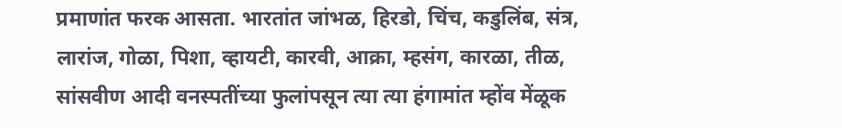प्रमाणांत फरक आसता. भारतांत जांभळ, हिरडो, चिंच, कडुलिंब, संत्र, लारांज, गोळा, पिशा, व्हायटी, कारवी, आक्रा, म्हसंग, कारळा, तीळ, सांसवीण आदी वनस्पतींच्या फुलांपसून त्या त्या हंगामांत म्होंव मेंळूक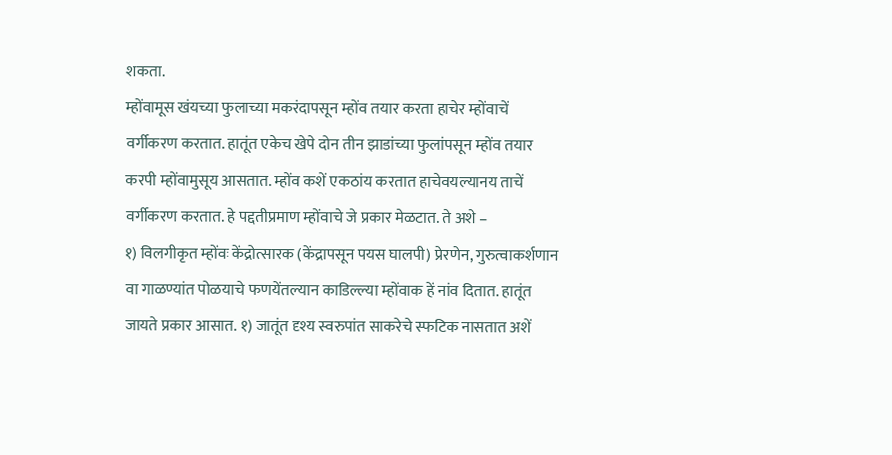शकता.
म्होंवामूस खंयच्या फुलाच्या मकरंदापसून म्होंव तयार करता हाचेर म्होंवाचें वर्गीकरण करतात. हातूंत एकेच खेपे दोन तीन झाडांच्या फुलांपसून म्होंव तयार करपी म्होंवामुसूय आसतात. म्होंव कशें एकठांय करतात हाचेवयल्यानय ताचें वर्गीकरण करतात. हे पद्दतीप्रमाण म्होंवाचे जे प्रकार मेळटात. ते अशे –
१) विलगीकृत म्होंवः केंद्रोत्सारक (केंद्रापसून पयस घालपी) प्रेरणेन, गुरुत्वाकर्शणान वा गाळण्यांत पोळयाचे फणयेंतल्यान काडिल्ल्या म्होंवाक हें नांव दितात. हातूंत जायते प्रकार आसात. १) जातूंत दृश्य स्वरुपांत साकरेचे स्फटिक नासतात अशें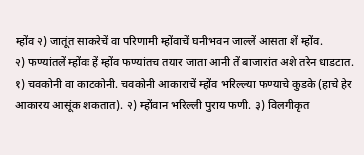म्होंव २) जातूंत साकरेचें वा परिणामी म्होंवाचें घनीभवन जाल्लें आसता शें म्होंव.
२) फण्यांतलें म्होंवः हें म्होंव फण्यांतच तयार जाता आनी तें बाजारांत अशे तरेन धाडटात. १) चवकोनी वा काटकोनी. चवकोनी आकाराचें म्होंव भरिल्ल्या फण्याचे कुडके (हाचे हेर आकारय आसूंक शकतात). २) म्होंवान भरिल्ली पुराय फणी. ३) विलगीकृत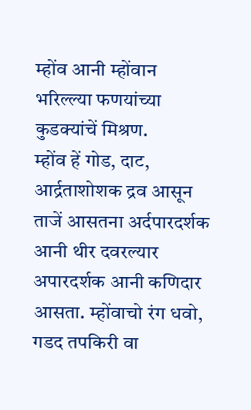म्होंव आनी म्होंवान भरिल्ल्या फणयांच्या कुडक्यांचें मिश्रण.
म्होंव हें गोड, दाट, आर्द्रताशोशक द्रव आसून ताजें आसतना अर्दपारदर्शक आनी थीर दवरल्यार अपारदर्शक आनी कणिदार आसता. म्होंवाचो रंग धवो, गडद तपकिरी वा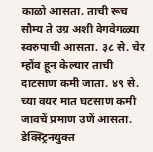काळो आसता. ताची रूच सौम्य ते उग्र अशी वेगवेगळ्या स्वरुपाची आसता. ३८ से. चेर म्होंव हून केल्यार ताची दाटसाण कमी जाता. ४९ से. च्या वयर मात घटसाण कमी जावचें प्रमाण उणें आसता. डेक्स्ट्रिनयुक्त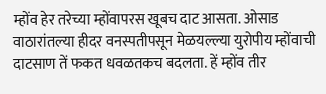म्होंव हेर तरेच्या म्होंवापरस खूबच दाट आसता. ओसाड वाठारांतल्या हीदर वनस्पतीपसून मेळयल्ल्या युरोपीय म्होंवाची दाटसाण तें फकत धवळतकच बदलता. हें म्होंव तीर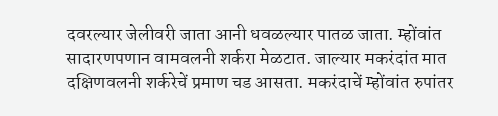दवरल्यार जेलीवरी जाता आनी धवळल्यार पातळ जाता. म्होंवांत सादारणपणान वामवलनी शर्करा मेळटात. जाल्यार मकरंदांत मात दक्षिणवलनी शर्करेचें प्रमाण चड आसता. मकरंदाचें म्होंवांत रुपांतर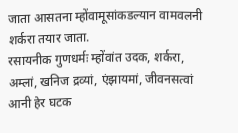जाता आसतना म्होंवामूसांकडल्यान वामवलनी शर्करा तयार जाता.
रसायनीक गुणधर्मः म्होंवांत उदक, शर्करा, अम्लां, खनिज द्रव्यां, एंझायमां, जीवनसत्वां आनी हेर घटक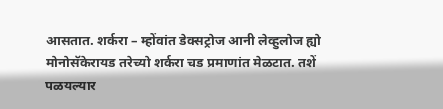आसतात. शर्करा – म्होंवांत डेक्सट्रोज आनी लेव्हुलोज ह्यो मोनोसॅकेरायड तरेच्यो शर्करा चड प्रमाणांत मेळटात. तशें पळयल्यार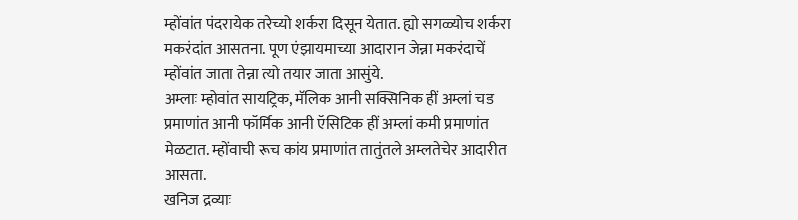म्होंवांत पंदरायेक तरेच्यो शर्करा दिसून येतात. ह्यो सगळ्योच शर्करा मकरंदांत आसतना. पूण एंझायमाच्या आदारान जेन्ना मकरंदाचें म्होंवांत जाता तेन्ना त्यो तयार जाता आसुंये.
अम्लाः म्होवांत सायट्रिक, मॅलिक आनी सक्सिनिक हीं अम्लां चड प्रमाणांत आनी फॉर्मिक आनी ऍसिटिक हीं अम्लां कमी प्रमाणांत मेळटात. म्होंवाची रूच कांय प्रमाणांत तातुंतले अम्लतेचेर आदारीत आसता.
खनिज द्रव्याः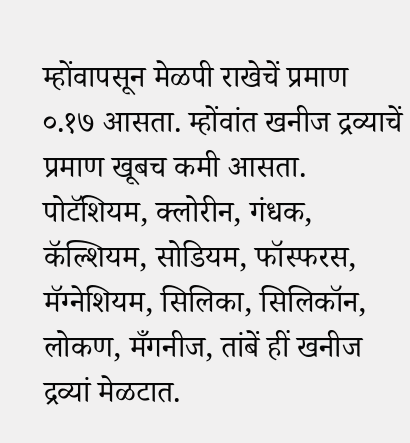म्होंवापसून मेळपी राखेचें प्रमाण ०.१७ आसता. म्होंवांत खनीज द्रव्याचें प्रमाण खूबच कमी आसता. पोटॅशियम, क्लोरीन, गंधक, कॅल्शियम, सोडियम, फॉस्फरस, मॅग्नेशियम, सिलिका, सिलिकॉन, लोकण, मँगनीज, तांबें हीं खनीज द्रव्यां मेळटात.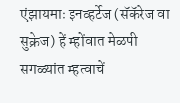एंझायमाः इनव्हर्टेज (सॅकॅरेज वा सुक्रेज) हें म्होंवात मेळपी सगळ्यांत म्हत्वाचें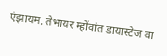एंझायम. तेभायर म्होंवांत डायास्टेज वा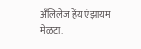अँलिलेज हेंय एंझायम मेळटा.